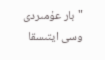"بار عۇمىردى وسى ايتىسقا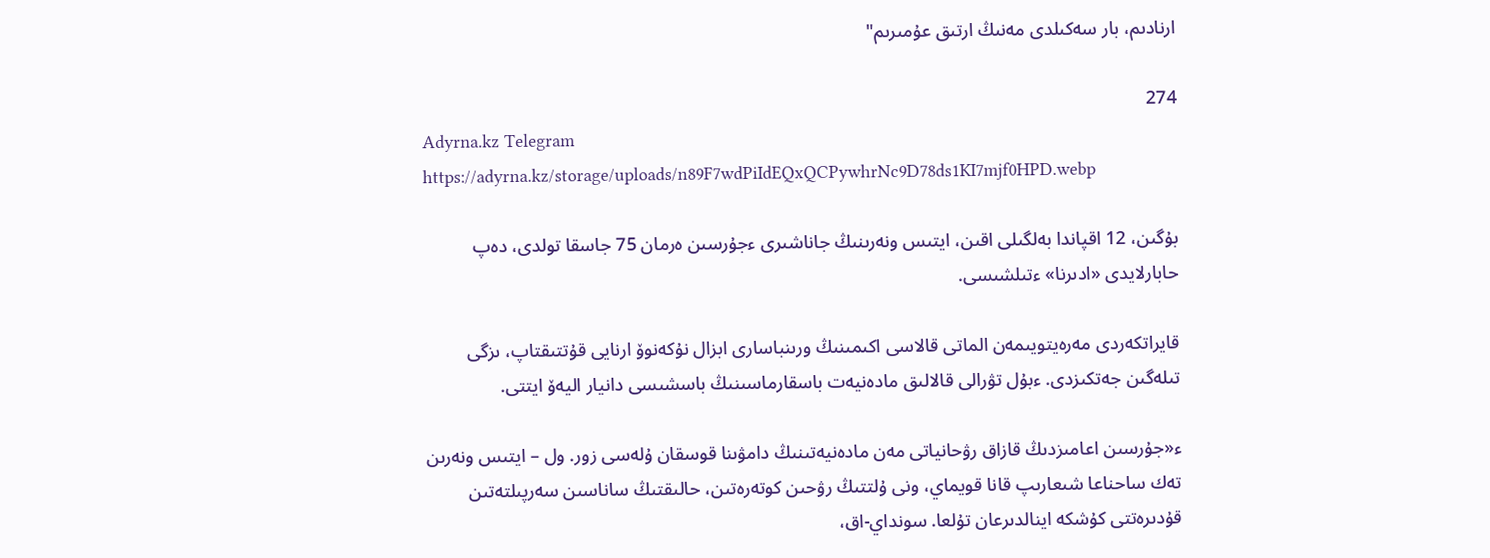ارنادىم، بار سەكىلدى مەنىڭ ارتىق عۇمىرىم"

274
Adyrna.kz Telegram
https://adyrna.kz/storage/uploads/n89F7wdPiIdEQxQCPywhrNc9D78ds1KI7mjf0HPD.webp

بۇگىن، 12 اقپاندا بەلگىلى اقىن، ايتىس ونەرىنىڭ جاناشىرى ءجۇرسىن ەرمان 75 جاسقا تولدى، دەپ حابارلايدى «ادىرنا» ءتىلشىسى.

قايراتكەردى مەرەيتويىمەن الماتى قالاسى اكىمىنىڭ ورىنباسارى ابزال نۇكەنوۆ ارنايى قۇتتىقتاپ، ىزگى تىلەگىن جەتكىزدى. ءبۇل تۋرالى قالالىق مادەنيەت باسقارماسىنىڭ باسشىسى دانيار اليەۆ ايتتى.

ء«جۇرسىن اعامىزدىڭ قازاق رۋحانياتى مەن مادەنيەتىنىڭ دامۋىنا قوسقان ۇلەسى زور. ول – ايتىس ونەرىن تەك ساحناعا شىعارىپ قانا قويماي، ونى ۇلتتىڭ رۋحىن كوتەرەتىن، حالىقتىڭ ساناسىن سەرپىلتەتىن قۇدىرەتتى كۇشكە اينالدىرعان تۇلعا. سونداي-اق،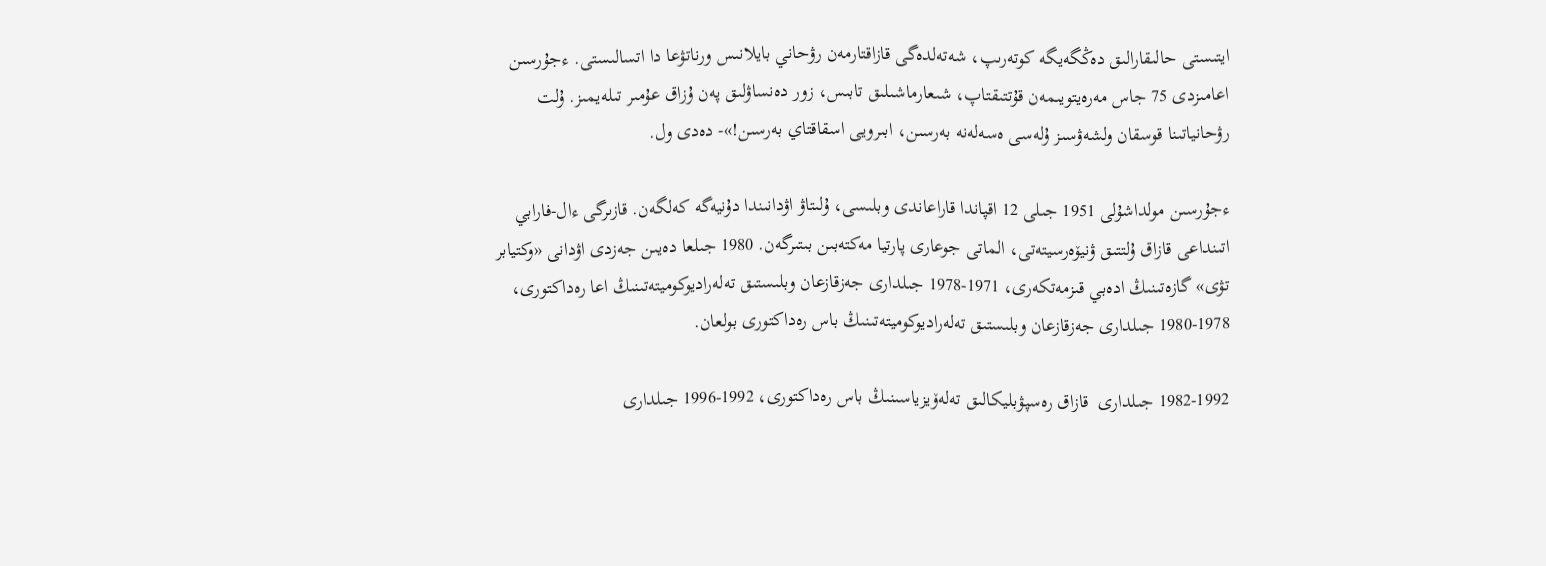ايتىستى حالىقارالىق دەڭگەيگە كوتەرىپ، شەتەلدەگى قازاقتارمەن رۋحاني بايلانىس ورناتۋعا دا اتسالىستى. ءجۇرسىن اعامىزدى 75 جاس مەرەيتويىمەن قۇتتىقتاپ، شىعارماشىلىق تابىس، زور دەنساۋلىق پەن ۇزاق عۇمىر تىلەيمىز. ۇلت رۋحانياتىنا قوسقان ولشەۋسىز ۇلەسى ەسەلەنە بەرسىن، ابىرويى اسقاقتاي بەرسىن!»- دەدى ول.

ءجۇرسىن مولداشۇلى 1951 جىلى 12 اقپاندا قاراعاندى وبلىسى، ۇلىتاۋ اۋدانىندا دۇنيەگە كەلگەن. قازىرگى ءال-فارابي اتىنداعى قازاق ۇلتتىق ۋنيۆەرسيتەتى، الماتى جوعارى پارتيا مەكتەبىن بىتىرگەن. 1980 جىلعا دەيىن جەزدى اۋدانى «وكتيابر تۋى» گازەتىنىڭ ادەبي قىزمەتكەرى، 1971-1978 جىلدارى جەزقازعان وبلىستىق تەلەراديوكوميتەتىنىڭ اعا رەداكتورى، 1978-1980 جىلدارى جەزقازعان وبلىستىق تەلەراديوكوميتەتىنىڭ باس رەداكتورى بولعان.

1982-1992 جىلدارى  قازاق رەسپۋبليكالىق تەلەۆيزياسىنىڭ باس رەداكتورى، 1992-1996 جىلدارى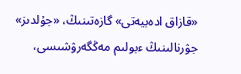«قازاق ادەبيەتى» گازەتىنىڭ، «جۇلدىز» جۋرنالىنىڭ ءبولىم مەڭگەرۋشىسى،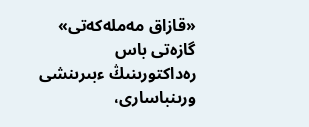«قازاق مەملەكەتى» گازەتى باس رەداكتورىنىڭ ءبىرىنشى ورىنباسارى،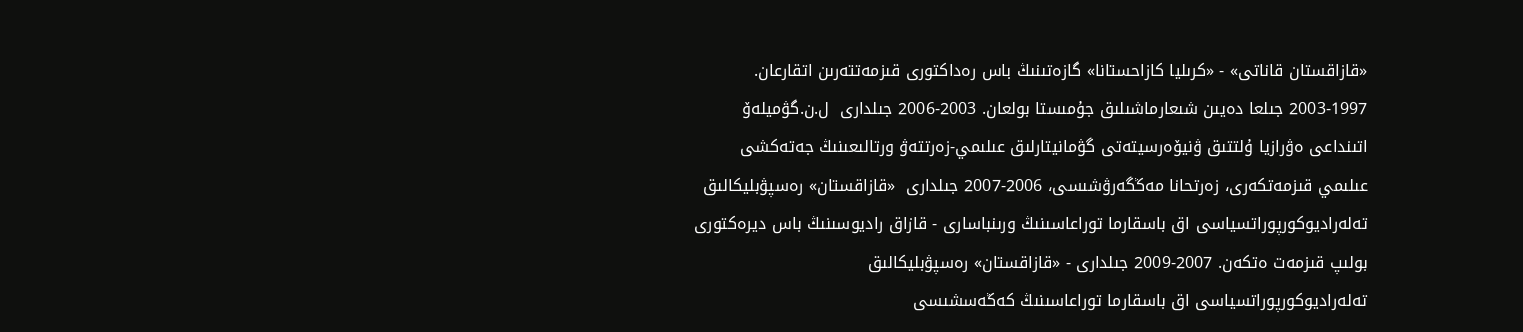«قازاقستان قاناتى» - «كرىليا كازاحستانا» گازەتىنىڭ باس رەداكتورى قىزمەتتەرىن اتقارعان. 1997-2003 جىلعا دەيىن شىعارماشىلىق جۇمىستا بولعان. 2003-2006 جىلدارى  ل.ن.گۋميلەۆ اتىنداعى ەۋرازيا ۇلتتىق ۋنيۆەرسيتەتى گۋمانيتارلىق عىلىمي-زەرتتەۋ ورتالىعىنىڭ جەتەكشى عىلىمي قىزمەتكەرى، زەرتحانا مەڭگەرۋشىسى، 2006-2007 جىلدارى  «قازاقستان» رەسپۋبليكالىق تەلەراديوكورپوراتسياسى اق باسقارما توراعاسىنىڭ ورىنباسارى - قازاق راديوسىنىڭ باس ديرەكتورى بولىپ قىزمەت ەتكەن. 2007-2009 جىلدارى - «قازاقستان» رەسپۋبليكالىق تەلەراديوكورپوراتسياسى اق باسقارما توراعاسىنىڭ كەڭەسشىسى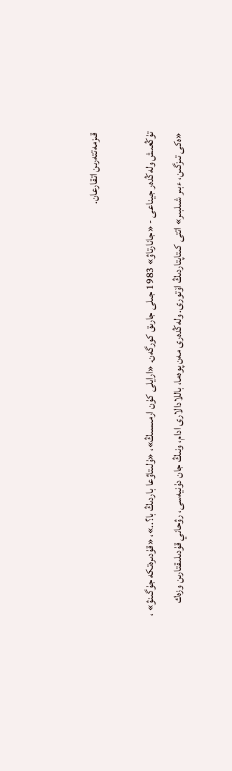قىزمەتتەرىن اتقارعان.

تۇڭعىش ولەڭدەر جيناعى - «جانارتاۋ» 1983 جىلى جارىق كورگەن. «ارايلى كۇن ارمىسىڭ»، «ۇلىتاۋعا باردىڭ با؟..»، «قۇدىرەتكە جۇگىنۋ» ، «ەكى تىزگىن، ءبىر شىلبىر» اتتى كىتاپتاردىڭ اۆتورى. ولەڭدەرى مەن پوەما، باللادالارى ادام، ونىڭ جان دۇنيەسى، رۋحاني قۇدىلىقتارىن وزەك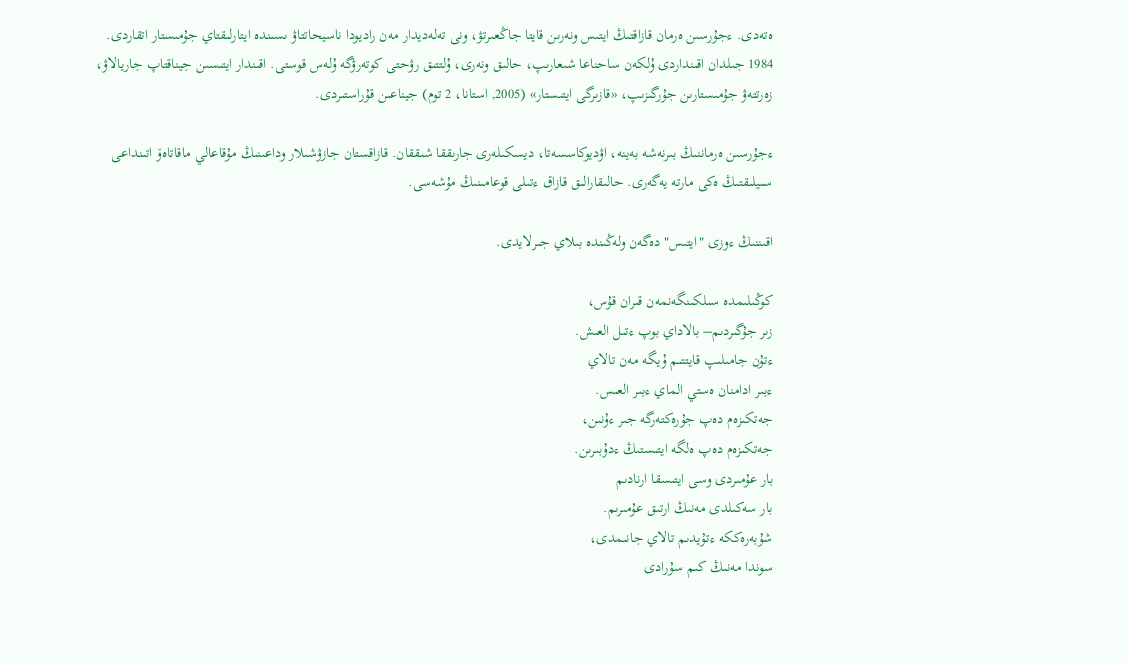ەتەدى. ءجۇرسىن ەرمان قازاقتىڭ ايتىس ونەرىن قايتا جاڭعىرتۋ، ونى تەلەديدار مەن راديودا ناسيحاتتاۋ ىسىندە ايتارلىقتاي جۇمىستار اتقاردى. 1984 جىلدان اقىنداردى ۇلكەن ساحناعا شىعارىپ، حالىق ونەرى، ۇلتتىق رۋحتى كوتەرۋگە ۇلەس قوستى. اقىندار ايتىسىن جيناقتاپ جاريالاۋ، زەرتتەۋ جۇمىستارىن جۇرگىزىپ، «قازىرگى ايتىستار» (2005, استانا، 2 توم) جيناعىن قۇراستىردى.

ءجۇرسىن ەرماننىڭ بىرنەشە بەينە، اۋديوكاسسەتا، ديسكىلەرى جارىققا شىققان. قازاقستان جازۋشىلار وداعىنىڭ مۇقاعالي ماقاتاەۆ اتىنداعى سىيلىقتىڭ ەكى مارتە يەگەرى. حالىقارالىق قازاق ءتىلى قوعامىنىڭ مۇشەسى.

اقىننىڭ ءوزى "ايتىس" دەگەن ولەڭىندە بىلاي جىرلايدى.

كوڭىلىمدە سىلكىنگەنمەن قىران قۇس،
زىر جۇگىردىم– بالاداي بوپ ءتىل العىش.
ءتۇن جامىلىپ قايتتىم ۇيگە مەن تالاي
ءبىر ادامنان ەستي الماي ءبىر العىس.
جەتكىزەم دەپ جۇرەكتەرگە جىر ءۇنىن،
جەتكىزەم دەپ ەلگە ايتىستىڭ ءدۇبىرىن.
بار عۇمىردى وسى ايتىسقا ارنادىم
بار سەكىلدى مەنىڭ ارتىق عۇمىرىم.
شۇبەرەككە ءتۇيدىم تالاي جانىمدى،
سوندا مەنىڭ كىم سۇرادى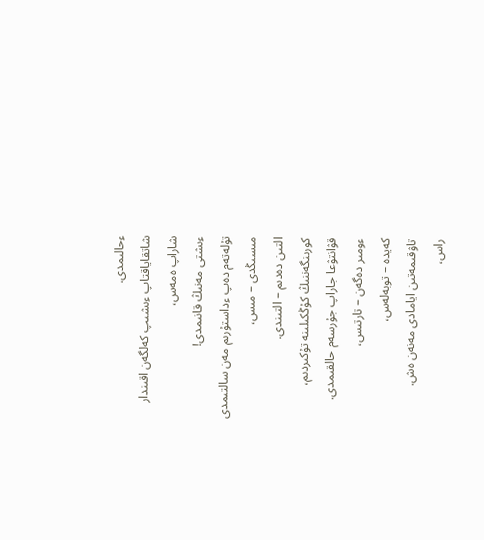ءحالىمدى.
شاتقاياقتاپ ءىشىپ كەلگەن اقىندار
شاراپ ەمەس،
ءىشتى مەنىڭ قانىمدى!
تۇلەتەم دەپ ءداستۇرىم مەن سالتىمدى
مىسىڭدى – مىس،
التىن دەدىم – التىندى.
كورىنگەننىڭ كۇڭكىلىنە تۇكىردىم،
قۋانتۋعا جاراپ جۇرسەم حالقىمدى.
ءومىر دەگەن – تارتىس،
كەيدە – توبەلەس،
تاۋقىمەتىن ايامادى مەنەن ەش.
راس،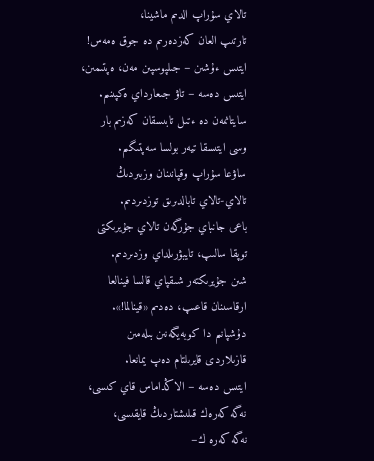تالاي سۇراپ الدىم ماشينا،
تارتىپ العان كەزدەرىم دە جوق ەمەس!
ايتىس ءۇشىن – جىلپوسپىن مەن، ەپتىمىن،
ايتىس دەسە – تاۋ جىعارداي ەكپىنىم.
سايتانمەن دە ءتىل تابىسقان كەزىم بار
وسى ايتىسقا تيەر بولسا سەپتىگىم.
ساۋعا سۇراپ وقپانىنان وزبىردىڭ
تالاي-تالاي تابالدىرىق توزدىردىم.
باعى جانباي جۇرگەن تالاي جۇيرىكتى
توپقا سالىپ، تايبۋرىلداي وزدىردىم.
شىن جۇيرىكتەر شىقپاي قالسا فينالعا
ارقاسىنان قاعىپ، دەدىم «قينالما!».
دۇشپانىم دا كوبەيگەنىن بىلەمىن
قازىلاردى قايرىلتام دەپ يمانعا.
ايتىس دەسە – الاڭداماس قاي كىسى،
نەگە كەرەك قىلىشتاردىڭ قايقىسى،
نەگە كەرە ك–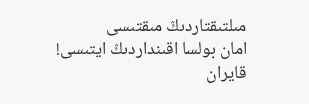مىلتىقتاردىڭ مىقتىسى
امان بولسا اقىنداردىڭ ايتىسى!
قايران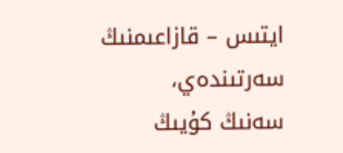ايتىس – قازاعىمنىڭ سەرتىندەي،
سەنىڭ كۇيىڭ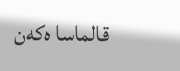قالماسا ەكەن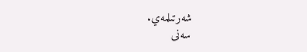شەرتىلمەي.
سەنى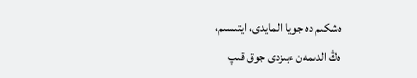ەشكىم دە جويا المايدى، ايتىسىم،
ەڭ الدىمەن ءبىزدى جوق قىپ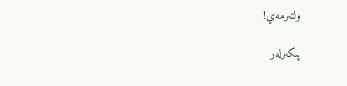ولتىرمەي!

پىكىرلەر